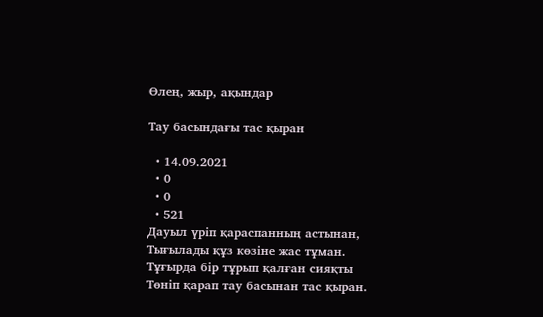Өлең, жыр, ақындар

Тау басындағы тас қыран

  • 14.09.2021
  • 0
  • 0
  • 521
Дауыл үріп қараспанның астынан,
Тығылады құз көзіне жас тұман.
Тұғырда бір тұрып қалған сияқты
Төніп қарап тау басынан тас қыран.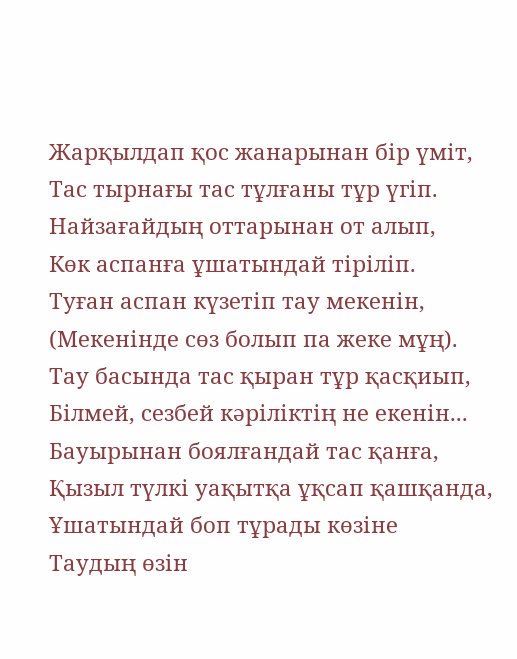Жарқылдап қос жанарынан бір үміт,
Тас тырнағы тас тұлғаны тұр үгіп.
Найзағайдың оттарынан от алып,
Көк аспанға ұшатындай тіріліп.
Туған аспан күзетіп тау мекенін,
(Мекенінде сөз болып па жеке мұң).
Тау басында тас қыран тұр қасқиып,
Білмей, сезбей кәріліктің не екенін...
Бауырынан боялғандай тас қанға,
Қызыл түлкі уақытқа ұқсап қашқанда,
Ұшатындай боп тұрады көзіне
Таудың өзін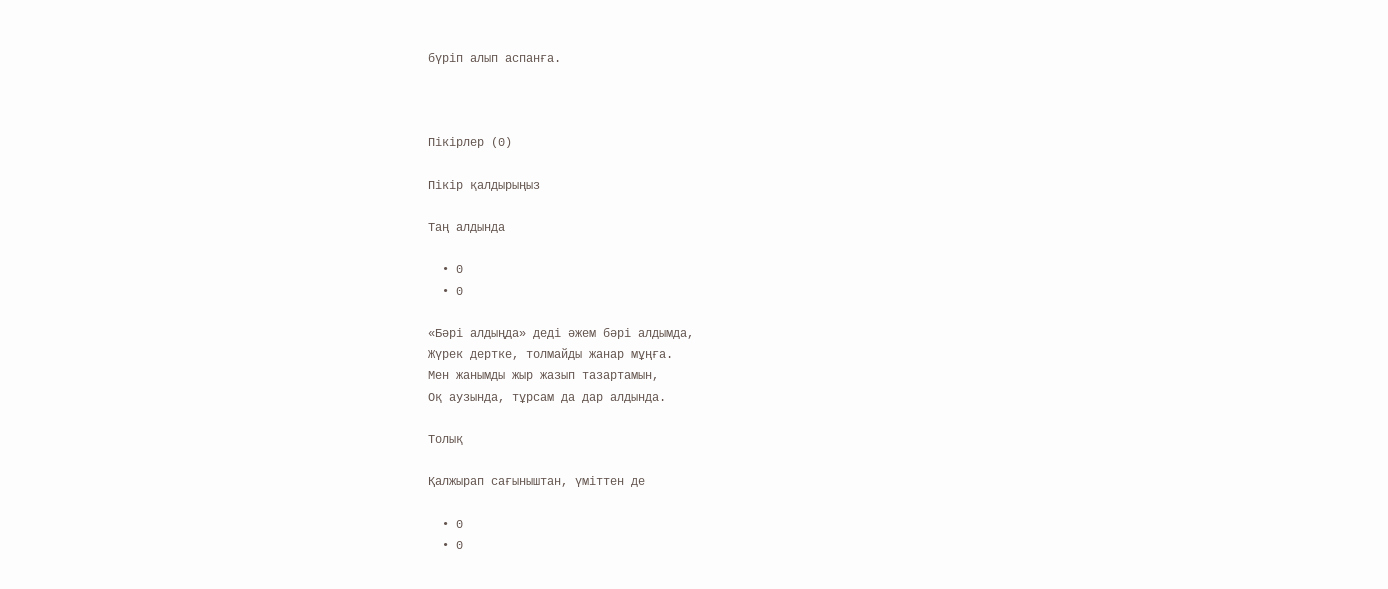бүріп алып аспанға.



Пікірлер (0)

Пікір қалдырыңыз

Таң алдында

  • 0
  • 0

«Бәрі алдыңда» деді әжем бәрі алдымда,
Жүрек дертке, толмайды жанар мұңға.
Мен жанымды жыр жазып тазартамын,
Оқ аузында, тұрсам да дар алдында.

Толық

Қалжырап сағыныштан, үміттен де

  • 0
  • 0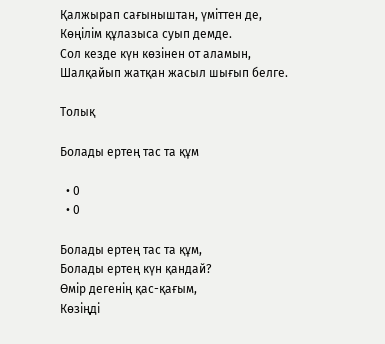Қалжырап сағыныштан, үміттен де,
Көңілім құлазыса суып демде.
Сол кезде күн көзінен от аламын,
Шалқайып жатқан жасыл шығып белге.

Толық

Болады ертең тас та құм

  • 0
  • 0

Болады ертең тас та құм,
Болады ертең күн қандай?
Өмір дегенің қас-қағым,
Көзіңді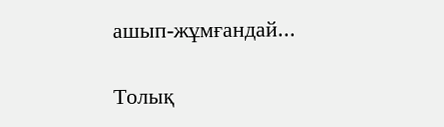ашып-жұмғандай...

Толық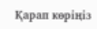Қарап көріңіз